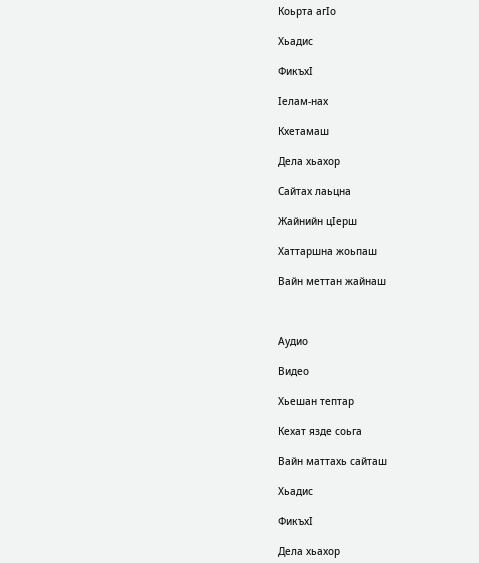Коьрта агIо

Хьадис

ФикъхI

Iелам-нах

Кхетамаш

Дела хьахор

Сайтах лаьцна

Жайнийн цIерш

Хаттаршна жоьпаш

Вайн меттан жайнаш



Аудио

Видео

Хьешан тептар

Кехат язде соьга

Вайн маттахь сайташ

Хьадис

ФикъхI

Дела хьахор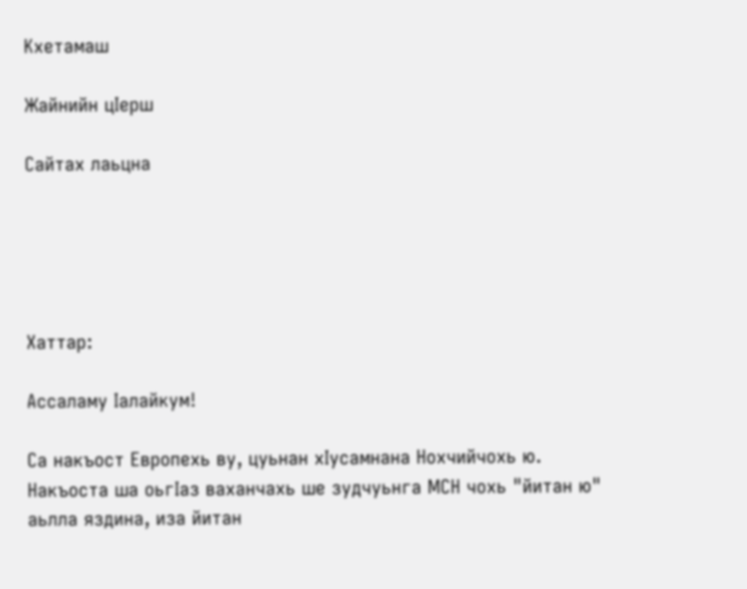Кхетамаш

Жайнийн цIерш

Сайтах лаьцна





Хаттар:

Ассаламу Iалайкум!

Са накъост Европехь ву, цуьнан хIусамнана Нохчийчохь ю. Накъоста ша оьгIаз ваханчахь ше зудчуьнга МСН чохь "йитан ю" аьлла яздина, иза йитан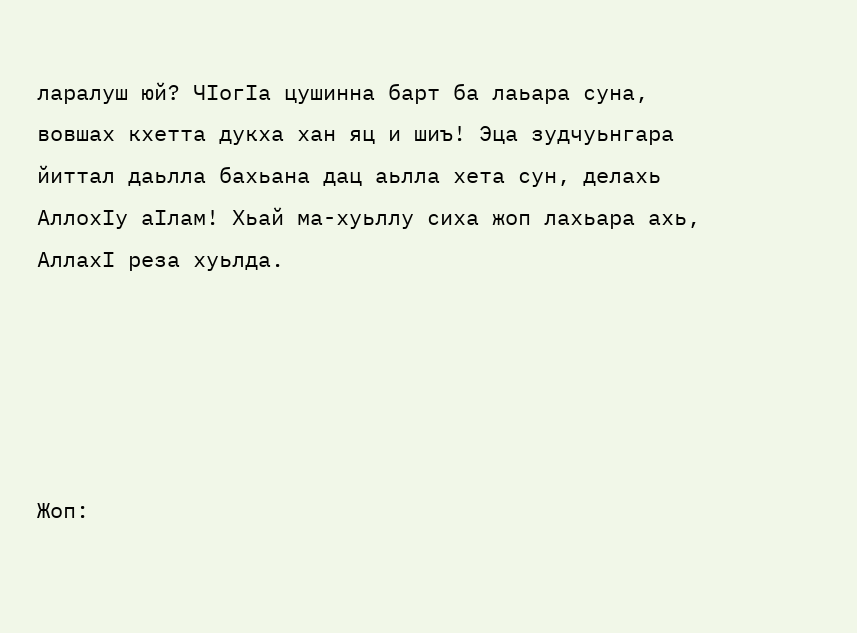ларалуш юй? ЧIогIа цушинна барт ба лаьара суна, вовшах кхетта дукха хан яц и шиъ! Эца зудчуьнгара йиттал даьлла бахьана дац аьлла хета сун, делахь АллохIу аIлам! Хьай ма-хуьллу сиха жоп лахьара ахь, АллахI реза хуьлда.





Жоп: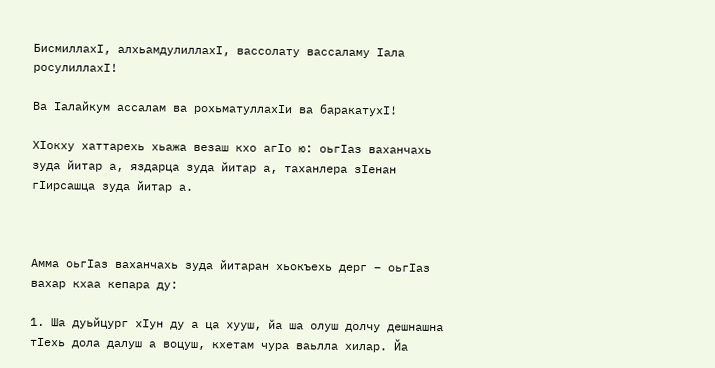БисмиллахI, алхьамдулиллахI, вассолату вассаламу Iала росулиллахI!

Ва Iалайкум ассалам ва рохьматуллахIи ва баракатухI!

ХIокху хаттарехь хьажа везаш кхо агIо ю: оьгIаз ваханчахь зуда йитар а, яздарца зуда йитар а, таханлера зIенан гIирсашца зуда йитар а.



Амма оьгIаз ваханчахь зуда йитаран хьокъехь дерг – оьгIаз вахар кхаа кепара ду:

1. Ша дуьйцург хIун ду а ца хууш, йа ша олуш долчу дешнашна тIехь дола далуш а воцуш, кхетам чура ваьлла хилар. Йа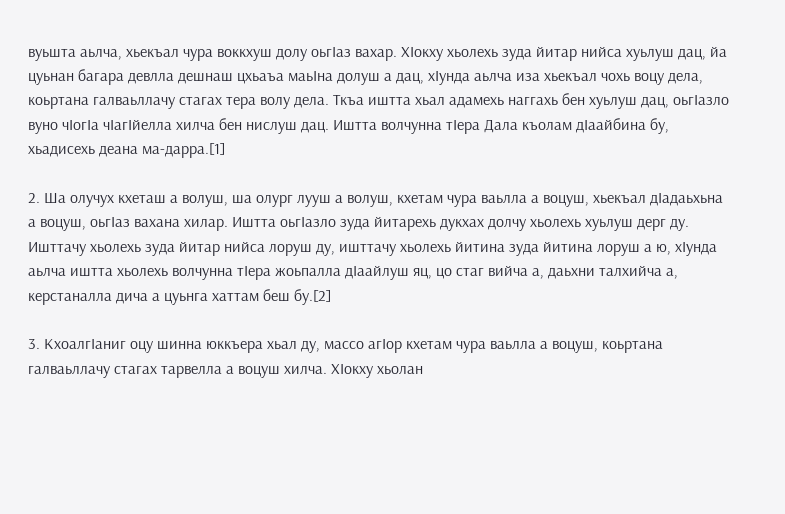вуьшта аьлча, хьекъал чура воккхуш долу оьгIаз вахар. ХIокху хьолехь зуда йитар нийса хуьлуш дац, йа цуьнан багара девлла дешнаш цхьаъа маьIна долуш а дац, хIунда аьлча иза хьекъал чохь воцу дела, коьртана галваьллачу стагах тера волу дела. Ткъа иштта хьал адамехь наггахь бен хуьлуш дац, оьгIазло вуно чIогIа чIагIйелла хилча бен нислуш дац. Иштта волчунна тIера Дала къолам дIаайбина бу, хьадисехь деана ма-дарра.[1]

2. Ша олучух кхеташ а волуш, ша олург лууш а волуш, кхетам чура ваьлла а воцуш, хьекъал дIадаьхьна а воцуш, оьгIаз вахана хилар. Иштта оьгIазло зуда йитарехь дукхах долчу хьолехь хуьлуш дерг ду. Ишттачу хьолехь зуда йитар нийса лоруш ду, ишттачу хьолехь йитина зуда йитина лоруш а ю, хIунда аьлча иштта хьолехь волчунна тIера жоьпалла дIаайлуш яц, цо стаг вийча а, даьхни талхийча а, керстаналла дича а цуьнга хаттам беш бу.[2]

3. КхоалгIаниг оцу шинна юккъера хьал ду, массо агIор кхетам чура ваьлла а воцуш, коьртана галваьллачу стагах тарвелла а воцуш хилча. ХIокху хьолан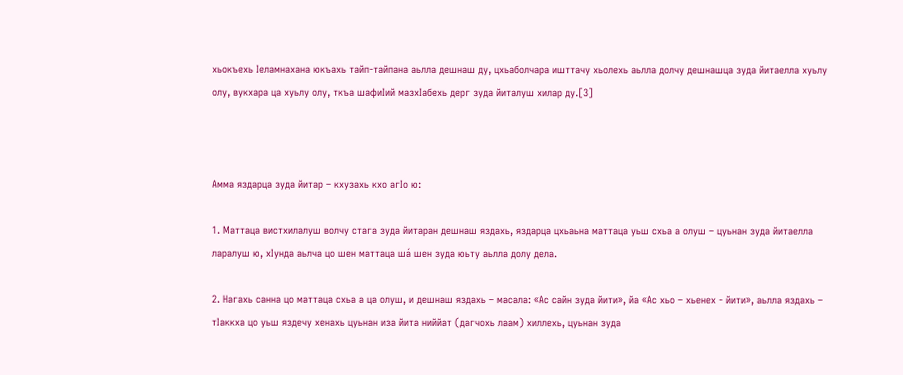хьокъехь Iеламнахана юкъахь тайп-тайпана аьлла дешнаш ду, цхьаболчара ишттачу хьолехь аьлла долчу дешнашца зуда йитаелла хуьлу олу, вукхара ца хуьлу олу, ткъа шафиIий мазхIабехь дерг зуда йиталуш хилар ду.[3]



Амма яздарца зуда йитар – кхузахь кхо агIо ю:

1. Маттаца вистхилалуш волчу стага зуда йитаран дешнаш яздахь, яздарца цхьаьна маттаца уьш схьа а олуш – цуьнан зуда йитаелла ларалуш ю, хIунда аьлча цо шен маттаца ша́ шен зуда юьту аьлла долу дела.

2. Нагахь санна цо маттаца схьа а ца олуш, и дешнаш яздахь – масала: «Ас сайн зуда йити», йа «Ас хьо – хьенех - йити», аьлла яздахь – тIаккха цо уьш яздечу хенахь цуьнан иза йита ниййат (дагчохь лаам) хиллехь, цуьнан зуда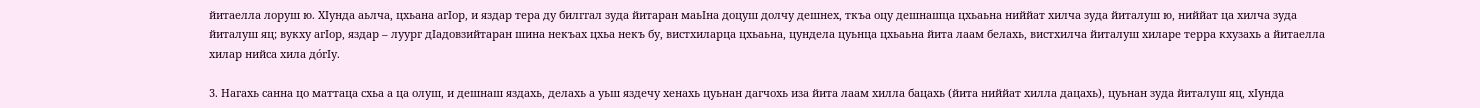йитаелла лоруш ю. ХIунда аьлча, цхьана агIор, и яздар тера ду билггал зуда йитаран маьIна доцуш долчу дешнех, ткъа оцу дешнашца цхьаьна ниййат хилча зуда йиталуш ю, ниййат ца хилча зуда йиталуш яц; вукху агIор, яздар – луург дIадовзийтаран шина некъах цхьа некъ бу, вистхиларца цхьаьна, цундела цуьнца цхьаьна йита лаам белахь, вистхилча йиталуш хиларе терра кхузахь а йитаелла хилар нийса хила до́гIу.

3. Нагахь санна цо маттаца схьа а ца олуш, и дешнаш яздахь, делахь а уьш яздечу хенахь цуьнан дагчохь иза йита лаам хилла бацахь (йита ниййат хилла дацахь), цуьнан зуда йиталуш яц, хIунда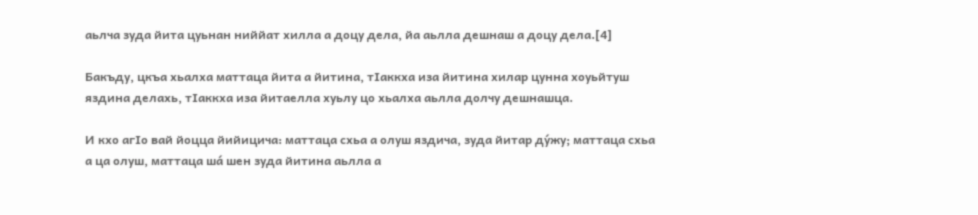аьлча зуда йита цуьнан ниййат хилла а доцу дела, йа аьлла дешнаш а доцу дела.[4]

Бакъду, цкъа хьалха маттаца йита а йитина, тIаккха иза йитина хилар цунна хоуьйтуш яздина делахь, тIаккха иза йитаелла хуьлу цо хьалха аьлла долчу дешнашца.

И кхо агIо вай йоцца йийицича: маттаца схьа а олуш яздича, зуда йитар ду́жу; маттаца схьа а ца олуш, маттаца ша́ шен зуда йитина аьлла а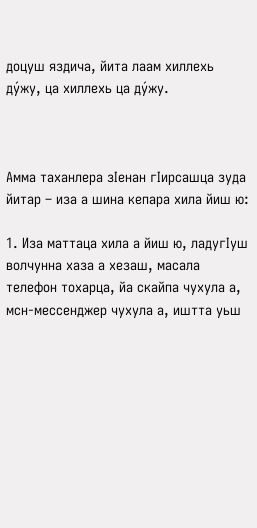доцуш яздича, йита лаам хиллехь ду́жу, ца хиллехь ца ду́жу.



Амма таханлера зIенан гIирсашца зуда йитар – иза а шина кепара хила йиш ю:

1. Иза маттаца хила а йиш ю, ладугIуш волчунна хаза а хезаш, масала телефон тохарца, йа скайпа чухула а, мсн-мессенджер чухула а, иштта уьш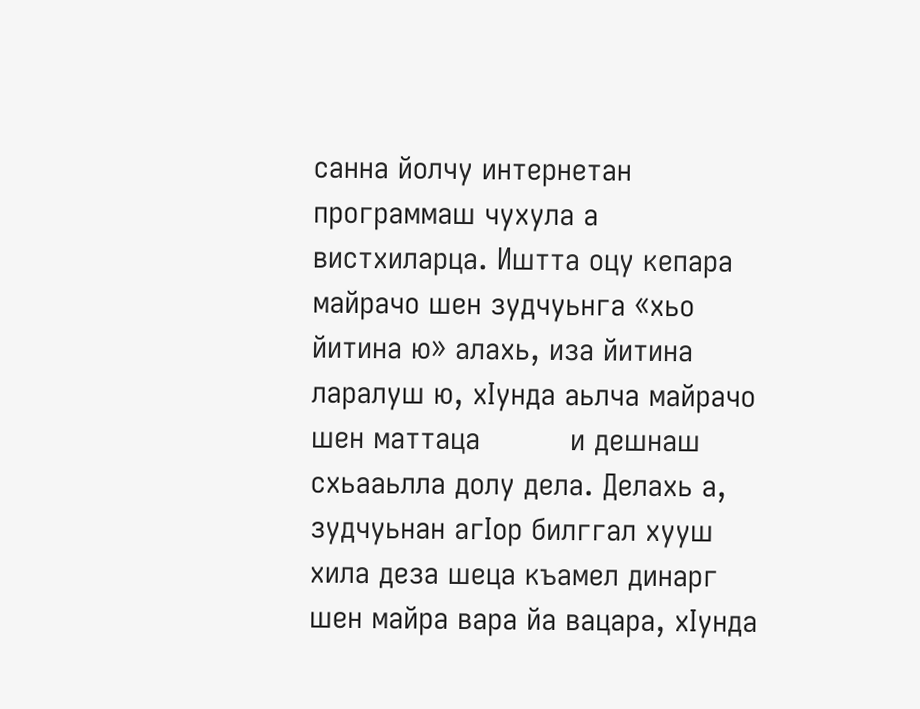санна йолчу интернетан программаш чухула а вистхиларца. Иштта оцу кепара майрачо шен зудчуьнга «хьо йитина ю» алахь, иза йитина ларалуш ю, хIунда аьлча майрачо шен маттаца          и дешнаш схьааьлла долу дела. Делахь а, зудчуьнан агIор билггал хууш хила деза шеца къамел динарг шен майра вара йа вацара, хIунда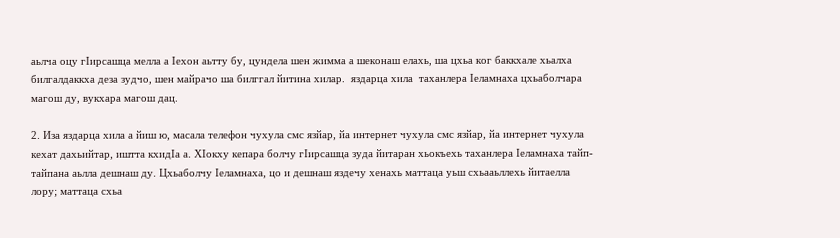аьлча оцу гIирсашца мелла а Iехон аьтту бу, цундела шен жимма а шеконаш елахь, ша цхьа ког баккхале хьалха билгалдаккха деза зудчо, шен майрачо ша билггал йитина хилар.  яздарца хила  таханлера Iеламнаха цхьаболчара магош ду, вукхара магош дац.

2. Иза яздарца хила а йиш ю, масала телефон чухула смс язйар, йа интернет чухула смс язйар, йа интернет чухула кехат дахьийтар, иштта кхидIа а. ХIокху кепара болчу гIирсашца зуда йитаран хьокъехь таханлера Iеламнаха тайп-тайпана аьлла дешнаш ду. Цхьаболчу Iеламнаха, цо и дешнаш яздечу хенахь маттаца уьш схьааьллехь йитаелла лору; маттаца схьа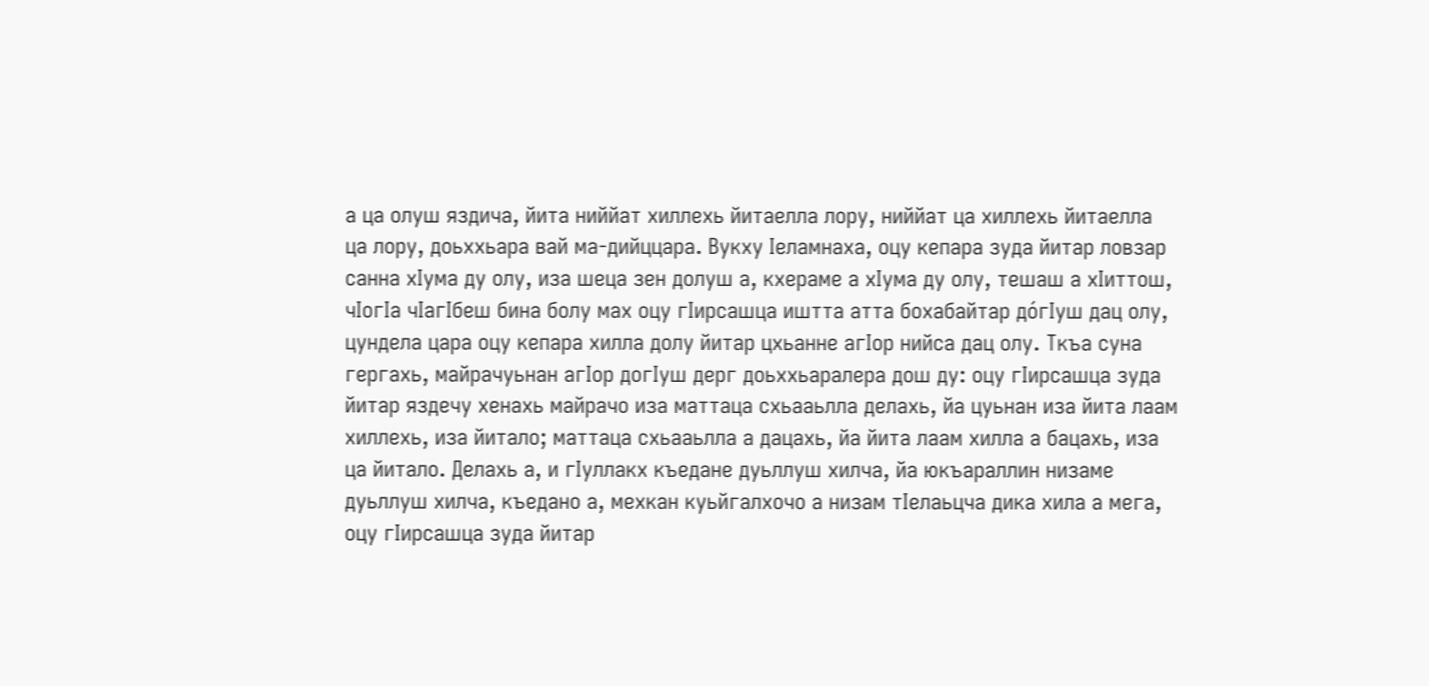а ца олуш яздича, йита ниййат хиллехь йитаелла лору, ниййат ца хиллехь йитаелла ца лору, доьххьара вай ма-дийццара. Вукху Iеламнаха, оцу кепара зуда йитар ловзар санна хIума ду олу, иза шеца зен долуш а, кхераме а хIума ду олу, тешаш а хIиттош, чIогIа чIагIбеш бина болу мах оцу гIирсашца иштта атта бохабайтар до́гIуш дац олу, цундела цара оцу кепара хилла долу йитар цхьанне агIор нийса дац олу. Ткъа суна гергахь, майрачуьнан агIор догIуш дерг доьххьаралера дош ду: оцу гIирсашца зуда йитар яздечу хенахь майрачо иза маттаца схьааьлла делахь, йа цуьнан иза йита лаам хиллехь, иза йитало; маттаца схьааьлла а дацахь, йа йита лаам хилла а бацахь, иза ца йитало. Делахь а, и гIуллакх къедане дуьллуш хилча, йа юкъараллин низаме дуьллуш хилча, къедано а, мехкан куьйгалхочо а низам тIелаьцча дика хила а мега, оцу гIирсашца зуда йитар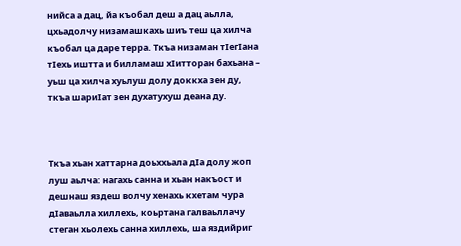нийса а дац, йа къобал деш а дац аьлла, цхьадолчу низамашкахь шиъ теш ца хилча къобал ца даре терра. Ткъа низаман тIегIана тIехь иштта и билламаш хIитторан бахьана – уьш ца хилча хуьлуш долу доккха зен ду, ткъа шариIат зен духатухуш деана ду.



Ткъа хьан хаттарна доьххьала дIа долу жоп луш аьлча: нагахь санна и хьан накъост и дешнаш яздеш волчу хенахь кхетам чура дIаваьлла хиллехь, коьртана галваьллачу стеган хьолехь санна хиллехь, ша яздийриг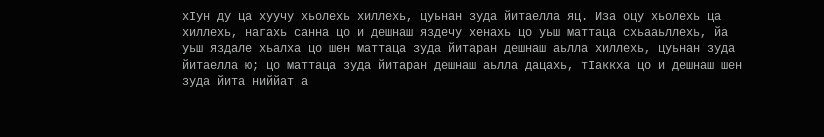хIун ду ца хуучу хьолехь хиллехь, цуьнан зуда йитаелла яц. Иза оцу хьолехь ца хиллехь, нагахь санна цо и дешнаш яздечу хенахь цо уьш маттаца схьааьллехь, йа уьш яздале хьалха цо шен маттаца зуда йитаран дешнаш аьлла хиллехь, цуьнан зуда йитаелла ю; цо маттаца зуда йитаран дешнаш аьлла дацахь, тIаккха цо и дешнаш шен зуда йита ниййат а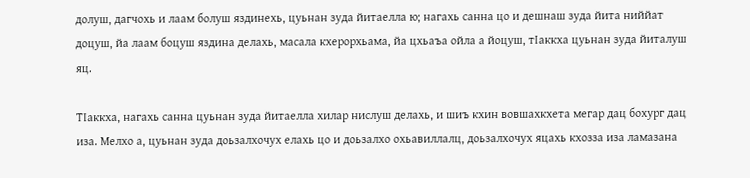долуш, дагчохь и лаам болуш яздинехь, цуьнан зуда йитаелла ю; нагахь санна цо и дешнаш зуда йита ниййат доцуш, йа лаам боцуш яздина делахь, масала кхерорхьама, йа цхьаъа ойла а йоцуш, тIаккха цуьнан зуда йиталуш яц.

ТIаккха, нагахь санна цуьнан зуда йитаелла хилар нислуш делахь, и шиъ кхин вовшахкхета мегар дац бохург дац иза. Мелхо а, цуьнан зуда доьзалхочух елахь цо и доьзалхо охьавиллалц, доьзалхочух яцахь кхозза иза ламазана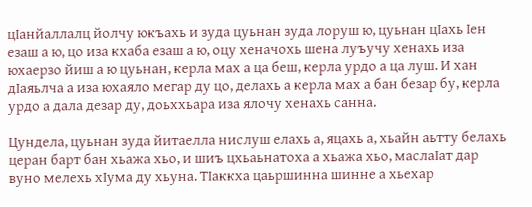цIанйаллалц йолчу юкъахь и зуда цуьнан зуда лоруш ю, цуьнан цIахь Iен езаш а ю, цо иза кхаба езаш а ю, оцу хеначохь шена луъучу хенахь иза юхаерзо йиш а ю цуьнан, керла мах а ца беш, керла урдо а ца луш. И хан дIаяьлча а иза юхаяло мегар ду цо, делахь а керла мах а бан безар бу, керла урдо а дала дезар ду, доьххьара иза ялочу хенахь санна.

Цундела, цуьнан зуда йитаелла нислуш елахь а, яцахь а, хьайн аьтту белахь церан барт бан хьажа хьо, и шиъ цхьаьнатоха а хьажа хьо, маслаIат дар вуно мелехь хIума ду хьуна. ТIаккха цаьршинна шинне а хьехар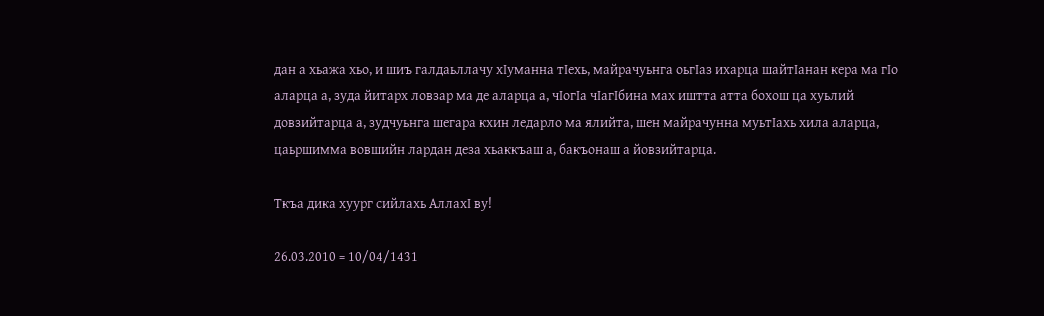дан а хьажа хьо, и шиъ галдаьллачу хIуманна тIехь, майрачуьнга оьгIаз ихарца шайтIанан кера ма гIо аларца а, зуда йитарх ловзар ма де аларца а, чIогIа чIагIбина мах иштта атта бохош ца хуьлий довзийтарца а, зудчуьнга шегара кхин ледарло ма ялийта, шен майрачунна муьтIахь хила аларца, цаьршимма вовшийн лардан деза хьаккъаш а, бакъонаш а йовзийтарца.

Ткъа дика хуург сийлахь АллахI ву!

26.03.2010 = 10/04/1431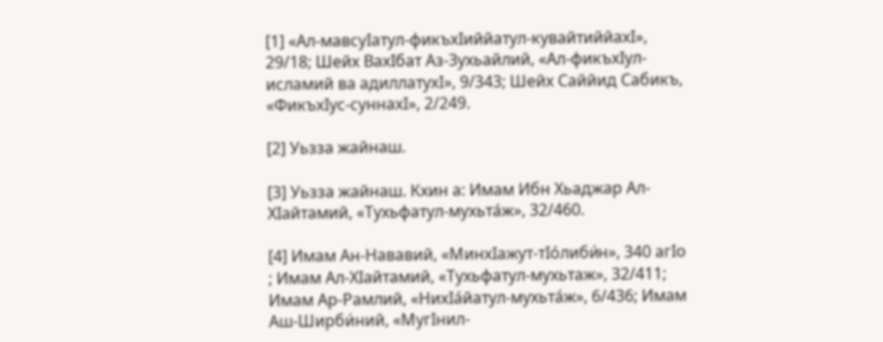[1] «Ал-мавсуIатул-фикъхIиййатул-кувайтиййахI», 29/18; Шейх ВахIбат Аз-Зухьайлий, «Ал-фикъхIул-исламий ва адиллатухI», 9/343; Шейх Саййид Сабикъ, «ФикъхIус-суннахI», 2/249.

[2] Уьзза жайнаш.

[3] Уьзза жайнаш. Кхин а: Имам Ибн Хьаджар Ал-ХIайтамий, «Тухьфатул-мухьта́ж», 32/460.

[4] Имам Ан-Нававий, «МинхIажут-тIо́либи́н», 340 агIо ; Имам Ал-ХIайтамий, «Тухьфатул-мухьтаж», 32/411; Имам Ар-Рамлий, «НихIа́йатул-мухьта́ж», 6/436; Имам Аш-Ширби́ний, «МугIнил-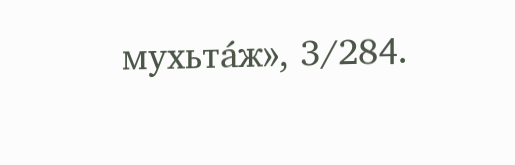мухьта́ж», 3/284.